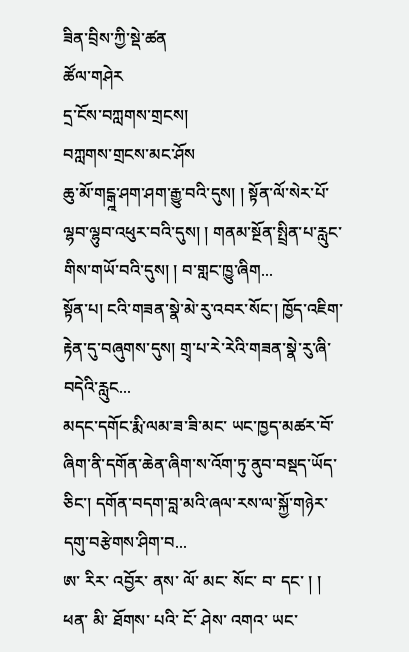ཟིན་བྲིས་ཀྱི་སྡེ་ཚན
ཚོལ་གཤེར
དྲ་ངོས་བཀླགས་གྲངས།
བཀླགས་གྲངས་མང་ཤོས
ཆུ་མོ་གངྒྰ་ཤག་ཤག་རྒྱུ་བའི་དུས། ། སྟོན་ལོ་སེར་པོ་ལྷབ་ལྷུབ་འཕུར་བའི་དུས། ། གནམ་སྔོན་སྤྲིན་པ་རླུང་གིས་གཡོ་བའི་དུས། ། བ་གླང་ཁྱུ་ཞིག...
སྟོན་པ། ངའི་གཟན་སྣེ་མེ་རུ་འབར་སོང་། ཁྱོད་འཇིག་རྟེན་དུ་བཞུགས་དུས། གྲྭ་པ་རེ་རེའི་གཟན་སྣེ་རུ་ཞི་བདེའི་རླུང...
མདང་དགོང་རྨི་ལམ་ཟ་ཟི་མང་ ཡང་ཁྱད་མཚར་བོ་ཞིག་ནི་དགོན་ཆེན་ཞིག་ས་འོག་ཏུ་ནུབ་བསྡད་ཡོད་ཅིང་། དགོན་བདག་བླ་མའི་ཞལ་རས་ལ་སྐྱོ་གཉེར་དགུ་བརྩེགས་ཤིག་བ...
ཨ་ རིར་ འབྱོར་ ནས་ ལོ་ མང་ སོང་ བ་ དང་ ། ། ཕན་ མི་ ཐོགས་ པའི་ ངོ་ ཤེས་ འགའ་ ཡང་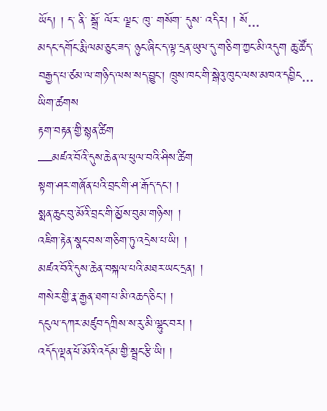ཡོད། ། ད་ ནི་ སྒྲོ་ ལོར་ ལྗང་ ཁུ་ གསོག་ དུས་ འདིར། ། སོ...
མདང་དགོང་རྨི་ལམ་ཅུང་ཟད་ ཉུང་ཞིང་ད་ལྟ་དྲན་ཡུལ་དུ་གཅིག་ཀྱང་མི་འདུག ཆུ་ཚོད་བརྒྱད་པ་ཙམ་ལ་གཉིད་ལས་སད་བྱུང་། ཁྲུས་ཁང་གི་སྒེའུ་ཁུང་ལས་མཁའ་དབྱིང...
ཡིག་ཚགས
རྟག་བརྟན་གྱི་སྙན་ཚིག
—མཛའ་བོའི་དུས་ཆེན་ལ་ཕུལ་བའི་ཤིས་ཚིག
སྟག་ཤར་གཞོན་པའི་བྲང་གི་ཤ་རྒོད་དང་། །
སྨན་ཆུང་བུ་མོའི་བྲང་གི་མྱོས་བུམ་གཉིས། །
འཇིག་རྟེན་སྣང་བས་གཅིག་ཏུ་འདྲེས་པ་ཡི། །
མཛའ་བོའི་དུས་ཆེན་བསྐལ་པའི་མཐར་ཡང་དྲན། །
གསེར་གྱི་རྣ་རྒྱན་ཐག་པ་མི་འཆད་ཅིང་། །
དངུལ་དཀར་མཛུབ་དཀྲིས་ས་རུ་མི་ལྷུང་བར། །
འདོད་ལྡན་ཕོ་མོའི་འདོམ་གྱི་སྦྲང་རྩི་ཡི། །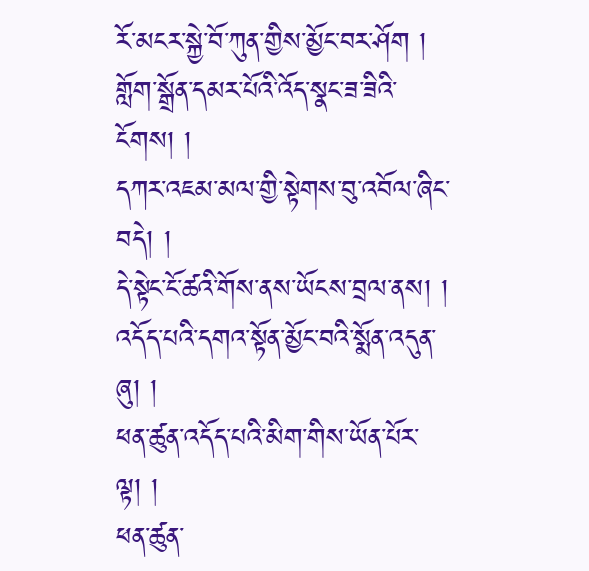རོ་མངར་སྐྱེ་བོ་ཀུན་གྱིས་མྱོང་བར་ཤོག །
གློག་སྒྲོན་དམར་པོའི་འོད་སྣང་ཟ་ཟིའི་ངོགས། །
དཀར་འཇམ་མལ་གྱི་སྟེགས་བུ་འབོལ་ཞིང་བདེ། །
དེ་སྟེང་ངོ་ཚའི་གོས་ནས་ཡོངས་བྲལ་ནས། །
འདོད་པའི་དགའ་སྟོན་མྱོང་བའི་སྨོན་འདུན་ཞུ། །
ཕན་ཚུན་འདོད་པའི་མིག་གིས་ཡོན་པོར་ལྟ། །
ཕན་ཚུན་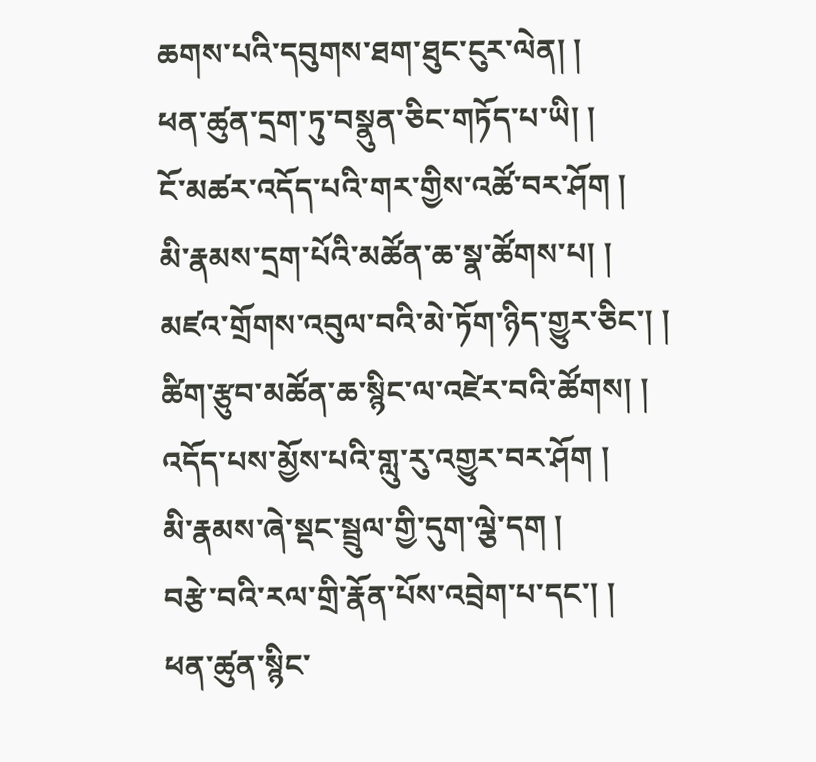ཆགས་པའི་དབུགས་ཐག་ཐུང་ངུར་ལེན། །
ཕན་ཚུན་དྲག་ཏུ་བསྣུན་ཅིང་གཏོད་པ་ཡི། །
ངོ་མཚར་འདོད་པའི་གར་གྱིས་འཚོ་བར་ཤོག །
མི་རྣམས་དྲག་པོའི་མཚོན་ཆ་སྣ་ཚོགས་པ། །
མཛའ་གྲོགས་འབུལ་བའི་མེ་ཏོག་ཉིད་གྱུར་ཅིང་། །
ཚིག་རྩུབ་མཚོན་ཆ་སྙིང་ལ་འཛེར་བའི་ཚོགས། །
འདོད་པས་མྱོས་པའི་གླུ་རུ་འགྱུར་བར་ཤོག །
མི་རྣམས་ཞེ་སྡང་སྦྲུལ་གྱི་དུག་ལྕེ་དག །
བརྩེ་བའི་རལ་གྲི་རྣོན་པོས་འབྲེག་པ་དང་། །
ཕན་ཚུན་སྙིང་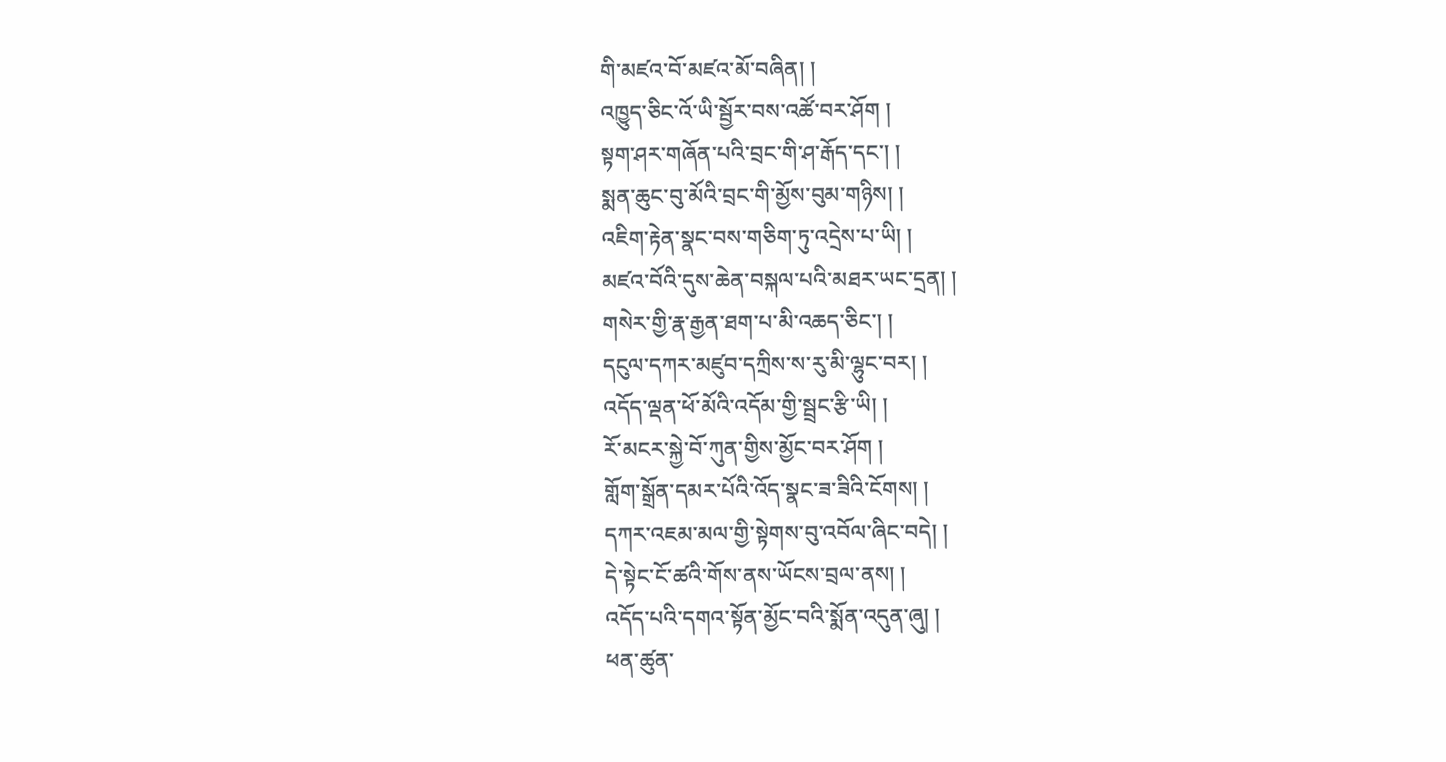གི་མཛའ་བོ་མཛའ་མོ་བཞིན། །
འཁྱུད་ཅིང་འོ་ཡི་སྦྱོར་བས་འཚོ་བར་ཤོག །
སྟག་ཤར་གཞོན་པའི་བྲང་གི་ཤ་རྒོད་དང་། །
སྨན་ཆུང་བུ་མོའི་བྲང་གི་མྱོས་བུམ་གཉིས། །
འཇིག་རྟེན་སྣང་བས་གཅིག་ཏུ་འདྲེས་པ་ཡི། །
མཛའ་བོའི་དུས་ཆེན་བསྐལ་པའི་མཐར་ཡང་དྲན། །
གསེར་གྱི་རྣ་རྒྱན་ཐག་པ་མི་འཆད་ཅིང་། །
དངུལ་དཀར་མཛུབ་དཀྲིས་ས་རུ་མི་ལྷུང་བར། །
འདོད་ལྡན་ཕོ་མོའི་འདོམ་གྱི་སྦྲང་རྩི་ཡི། །
རོ་མངར་སྐྱེ་བོ་ཀུན་གྱིས་མྱོང་བར་ཤོག །
གློག་སྒྲོན་དམར་པོའི་འོད་སྣང་ཟ་ཟིའི་ངོགས། །
དཀར་འཇམ་མལ་གྱི་སྟེགས་བུ་འབོལ་ཞིང་བདེ། །
དེ་སྟེང་ངོ་ཚའི་གོས་ནས་ཡོངས་བྲལ་ནས། །
འདོད་པའི་དགའ་སྟོན་མྱོང་བའི་སྨོན་འདུན་ཞུ། །
ཕན་ཚུན་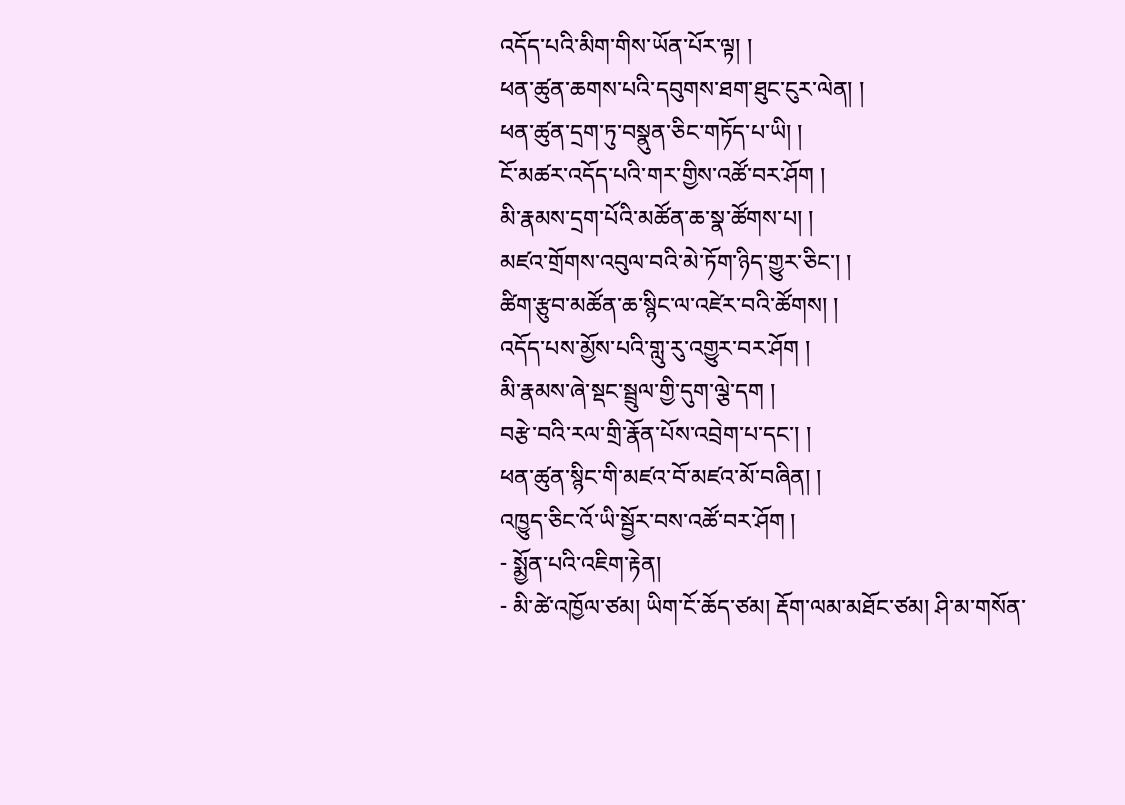འདོད་པའི་མིག་གིས་ཡོན་པོར་ལྟ། །
ཕན་ཚུན་ཆགས་པའི་དབུགས་ཐག་ཐུང་ངུར་ལེན། །
ཕན་ཚུན་དྲག་ཏུ་བསྣུན་ཅིང་གཏོད་པ་ཡི། །
ངོ་མཚར་འདོད་པའི་གར་གྱིས་འཚོ་བར་ཤོག །
མི་རྣམས་དྲག་པོའི་མཚོན་ཆ་སྣ་ཚོགས་པ། །
མཛའ་གྲོགས་འབུལ་བའི་མེ་ཏོག་ཉིད་གྱུར་ཅིང་། །
ཚིག་རྩུབ་མཚོན་ཆ་སྙིང་ལ་འཛེར་བའི་ཚོགས། །
འདོད་པས་མྱོས་པའི་གླུ་རུ་འགྱུར་བར་ཤོག །
མི་རྣམས་ཞེ་སྡང་སྦྲུལ་གྱི་དུག་ལྕེ་དག །
བརྩེ་བའི་རལ་གྲི་རྣོན་པོས་འབྲེག་པ་དང་། །
ཕན་ཚུན་སྙིང་གི་མཛའ་བོ་མཛའ་མོ་བཞིན། །
འཁྱུད་ཅིང་འོ་ཡི་སྦྱོར་བས་འཚོ་བར་ཤོག །
- སྨྱོན་པའི་འཇིག་རྟེན།
- མི་ཚེ་འཁྱོལ་ཙམ། ཡིག་ངོ་ཆོད་ཙམ། རྡོག་ལམ་མཐོང་ཙམ། ཤི་མ་གསོན་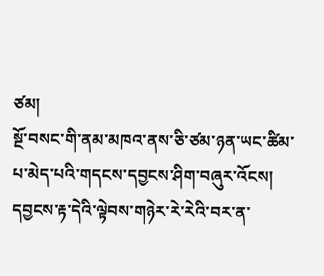ཙམ།
སྔོ་བསང་གི་ནམ་མཁའ་ནས་ཅི་ཙམ་ཉན་ཡང་ཚིམ་པ་མེད་པའི་གདངས་དབྱངས་ཤིག་བཞུར་འོངས།
དབྱངས་རྟ་དེའི་ལྟེབས་གཉེར་རེ་རེའི་བར་ན་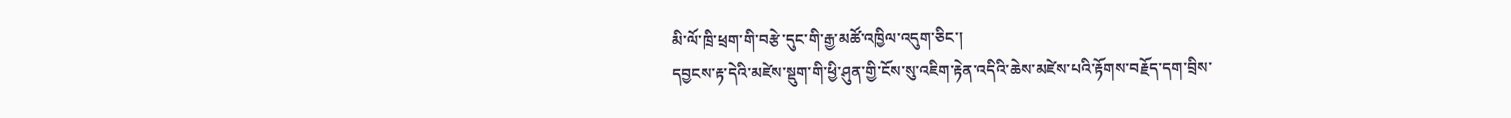མི་ལོ་ཁྲི་ཕྲག་གི་བརྩེ་དུང་གི་རྒྱ་མཚོ་འཁྱིལ་འདུག་ཅིང་།
དབྱངས་རྟ་དེའི་མཛེས་སྡུག་གི་ཕྱི་ཤུན་གྱི་ངོས་སུ་འཇིག་རྟེན་འདིའི་ཆེས་མཛེས་པའི་རྟོགས་བརྗོད་དག་བྲིས་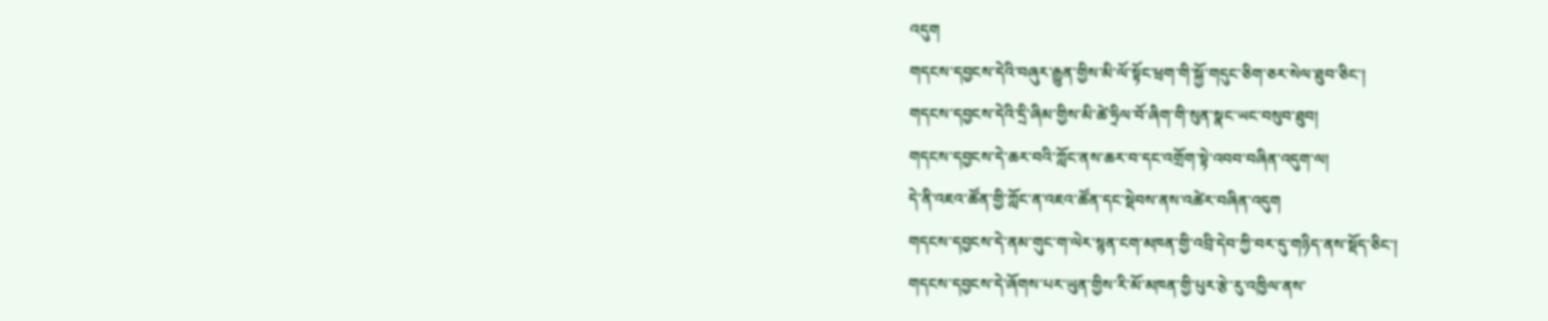འདུག
གདངས་དབྱངས་དེའི་བཞུར་རྒྱུན་གྱིས་མི་ལོ་སྟོང་ཕྲག་གི་སྐྱོ་གདུང་ཅིག་ཅར་སེལ་ཐུབ་ཅིང་།
གདངས་དབྱངས་དེའི་དྲི་ཞིམ་གྱིས་མི་ཚེ་ཧྲིལ་བོ་ཞིག་གི་སུན་སྣང་ཡང་བསུབ་ཐུབ།
གདངས་དབྱངས་དེ་ཆར་བའི་ཀློང་ནས་ཆར་བ་དང་འགྲོག་སྟེ་འབབ་བཞིན་འདུག་ལ།
དེ་ནི་འཇའ་ཚོན་གྱི་ཀློང་ན་འཇའ་ཚོན་དང་སྡེབས་ནས་འཚེར་བཞིན་འདུག
གདངས་དབྱངས་དེ་ནམ་གུང་ག་ལེར་སྙན་ངག་མཁན་གྱི་འབྲི་དེབ་ཀྱི་བར་དུ་གཉིད་ནས་སྡོད་ཅིང་།
གདངས་དབྱངས་དེ་ཞོགས་པར་ཡུན་གྱིས་རི་མོ་མཁན་གྱི་པུར་རྩེ་རུ་འཁྱིལ་ནས་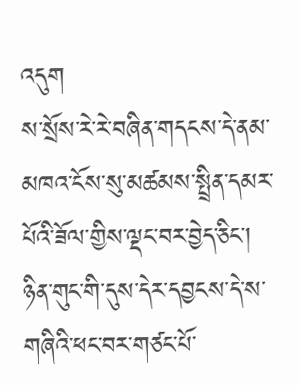འདུག
ས་སྲོས་རེ་རེ་བཞིན་གདངས་དེ་ནམ་མཁའ་ངོས་སུ་མཚམས་སྤྲིན་དམར་པོའི་ཟོལ་གྱིས་ལྡང་བར་བྱེད་ཅིང་།
ཉིན་གུང་གི་དུས་དེར་དབྱངས་དེ་ས་གཞིའི་ཕང་བར་གཙང་པོ་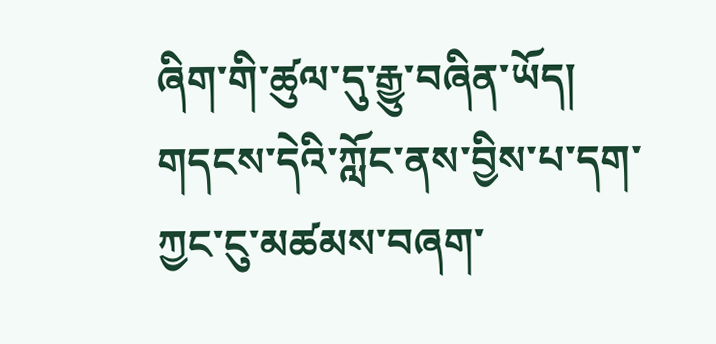ཞིག་གི་ཚུལ་དུ་རྒྱུ་བཞིན་ཡོད།
གདངས་དེའི་ཀློང་ནས་བྱིས་པ་དག་ཀྱང་ངུ་མཚམས་བཞག་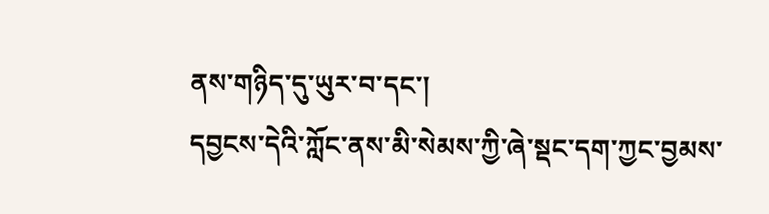ནས་གཉིད་དུ་ཡུར་བ་དང་།
དབྱངས་དེའི་ཀློང་ནས་མི་སེམས་ཀྱི་ཞེ་སྡང་དག་ཀྱང་བྱམས་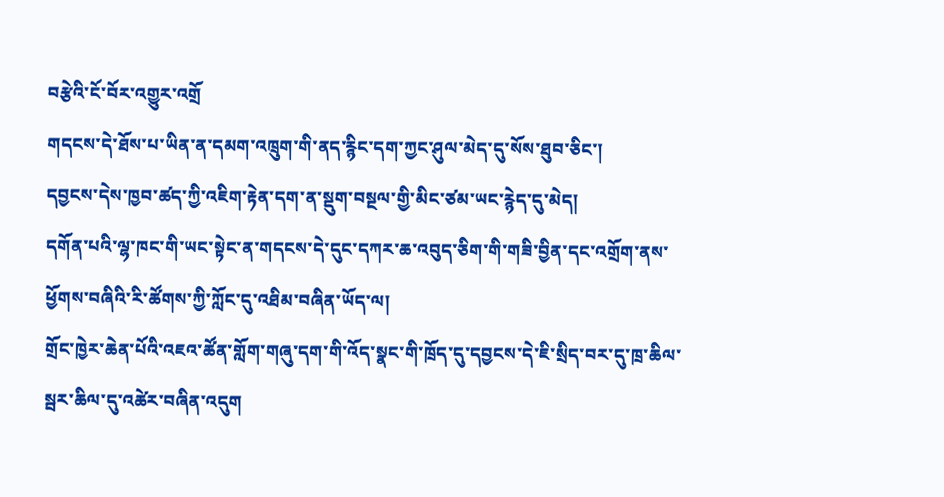བརྩེའི་ངོ་བོར་འགྱུར་འགྲོ
གདངས་དེ་ཐོས་པ་ཡིན་ན་དམག་འཁྲུག་གི་ནད་རྙིང་དག་ཀྱང་ཤུལ་མེད་དུ་སོས་ཐུབ་ཅིང་།
དབྱངས་དེས་ཁྱབ་ཚད་ཀྱི་འཇིག་རྟེན་དག་ན་སྡུག་བསྔལ་གྱི་མིང་ཙམ་ཡང་རྙེད་དུ་མེད།
དགོན་པའི་ལྷ་ཁང་གི་ཡང་སྟེང་ན་གདངས་དེ་དུང་དཀར་ཆ་འབུད་ཅིག་གི་གཟི་བྱིན་དང་འགྲོག་ནས་ཕྱོགས་བཞིའི་རི་ཚོགས་ཀྱི་ཀློང་དུ་འཐིམ་བཞིན་ཡོད་ལ།
གྲོང་ཁྱེར་ཆེན་པོའི་འཇའ་ཚོན་གློག་གཞུ་དག་གི་འོད་སྣང་གི་ཁྲོད་དུ་དབྱངས་དེ་ཇི་སྲིད་བར་དུ་ཁྲ་ཆིལ་སྦར་ཆིལ་དུ་འཚེར་བཞིན་འདུག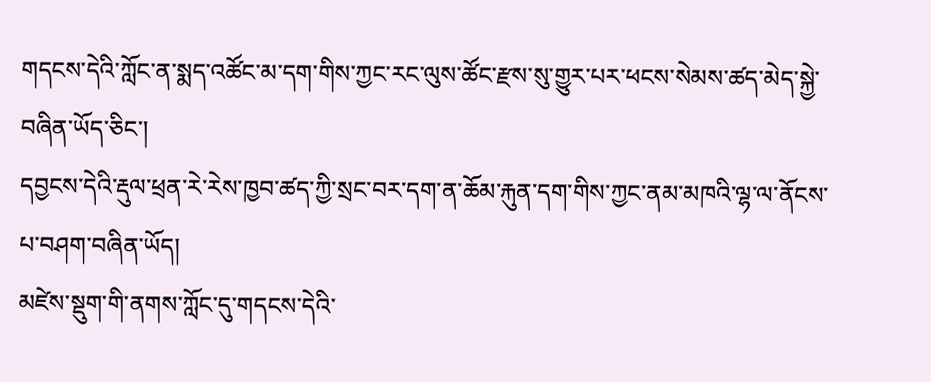གདངས་དེའི་ཀློང་ན་སྨད་འཚོང་མ་དག་གིས་ཀྱང་རང་ལུས་ཚོང་རྫས་སུ་གྱུར་པར་ཕངས་སེམས་ཚད་མེད་སྐྱེ་བཞིན་ཡོད་ཅིང་།
དབྱངས་དེའི་རྡུལ་ཕྲན་རེ་རེས་ཁྱབ་ཚད་ཀྱི་སྲང་བར་དག་ན་ཆོམ་རྐུན་དག་གིས་ཀྱང་ནམ་མཁའི་ལྷ་ལ་ནོངས་པ་བཤག་བཞིན་ཡོད།
མཛེས་སྡུག་གི་ནགས་ཀློང་དུ་གདངས་དེའི་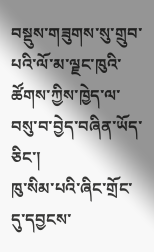བསྡུས་གཟུགས་སུ་གྲུབ་པའི་ལོ་མ་ལྗང་ཁུའི་ཚོགས་ཀྱིས་ཁྱེད་ལ་བསུ་བ་བྱེད་བཞིན་ཡོད་ཅིང་།
ཁུ་སིམ་པའི་ཞིང་གྲོང་དུ་དབྱངས་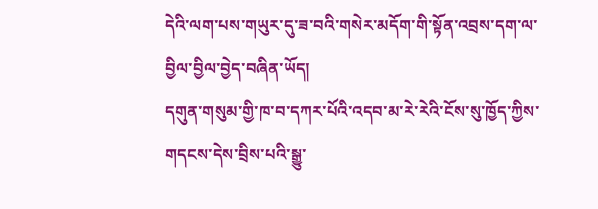དེའི་ལག་པས་གཡུར་དུ་ཟ་བའི་གསེར་མདོག་གི་སྟོན་འབྲས་དག་ལ་བྱིལ་བྱིལ་བྱེད་བཞིན་ཡོད།
དགུན་གསུམ་གྱི་ཁ་བ་དཀར་པོའི་འདབ་མ་རེ་རེའི་ངོས་སུ་ཁྱོད་ཀྱིས་གདངས་དེས་བྲིས་པའི་སྒྱུ་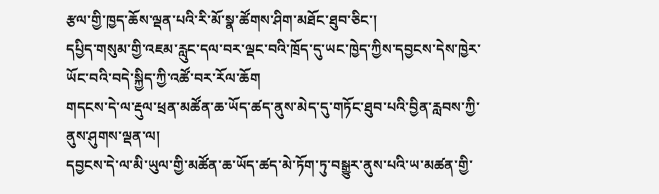རྩལ་གྱི་ཁྱད་ཆོས་ལྡན་པའི་རི་མོ་སྣ་ཚོགས་ཤིག་མཐོང་ཐུབ་ཅིང་།
དཔྱིད་གསུམ་གྱི་འཇམ་རླུང་དལ་བར་ལྡང་བའི་ཁྲོད་དུ་ཡང་ཁྱེད་ཀྱིས་དབྱངས་དེས་ཁྱེར་ཡོང་བའི་བདེ་སྐྱིད་ཀྱི་འཚོ་བར་རོལ་ཆོག
གདངས་དེ་ལ་རྡུལ་ཕྲན་མཚོན་ཆ་ཡོད་ཚད་ནུས་མེད་དུ་གཏོང་ཐུབ་པའི་བྱིན་རླབས་ཀྱི་ནུས་ཤུགས་ལྡན་ལ།
དབྱངས་དེ་ལ་མི་ཡུལ་གྱི་མཚོན་ཆ་ཡོད་ཚད་མེ་ཏོག་ཏུ་བསྒྱུར་ནུས་པའི་ཡ་མཚན་གྱི་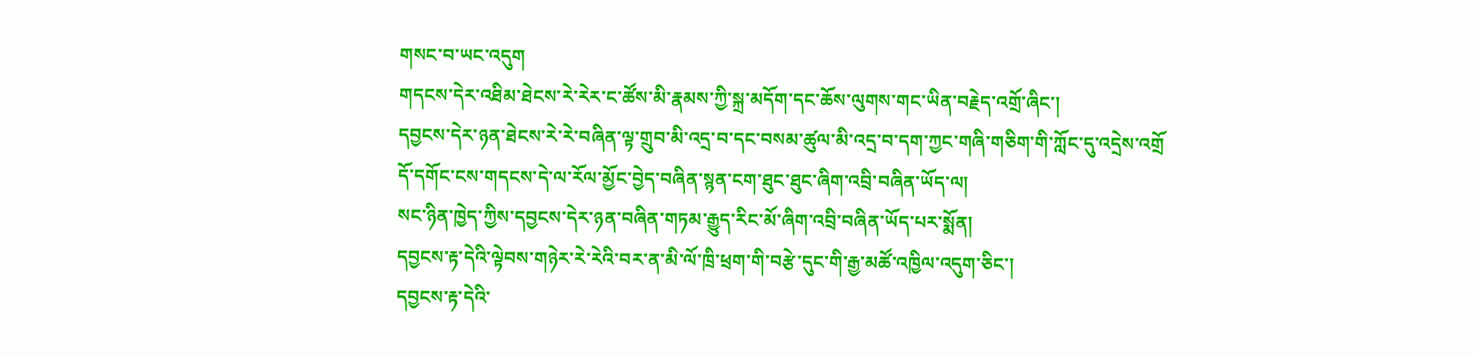གསང་བ་ཡང་འདུག
གདངས་དེར་འཐིམ་ཐེངས་རེ་རེར་ང་ཚོས་མི་རྣམས་ཀྱི་སྐྲ་མདོག་དང་ཆོས་ལུགས་གང་ཡིན་བརྗེད་འགྲོ་ཞིང་།
དབྱངས་དེར་ཉན་ཐེངས་རེ་རེ་བཞིན་ལྟ་གྲུབ་མི་འདྲ་བ་དང་བསམ་ཚུལ་མི་འདྲ་བ་དག་ཀྱང་གཞི་གཅིག་གི་ཀློང་དུ་འདྲེས་འགྲོ
དོ་དགོང་ངས་གདངས་དེ་ལ་རོལ་མྱོང་བྱེད་བཞིན་སྙན་ངག་ཐུང་ཐུང་ཞིག་འབྲི་བཞིན་ཡོད་ལ།
སང་ཉིན་ཁྱེད་ཀྱིས་དབྱངས་དེར་ཉན་བཞིན་གཏམ་རྒྱུད་རིང་མོ་ཞིག་འབྲི་བཞིན་ཡོད་པར་སྨོན།
དབྱངས་རྟ་དེའི་ལྟེབས་གཉེར་རེ་རེའི་བར་ན་མི་ལོ་ཁྲི་ཕྲག་གི་བརྩེ་དུང་གི་རྒྱ་མཚོ་འཁྱིལ་འདུག་ཅིང་།
དབྱངས་རྟ་དེའི་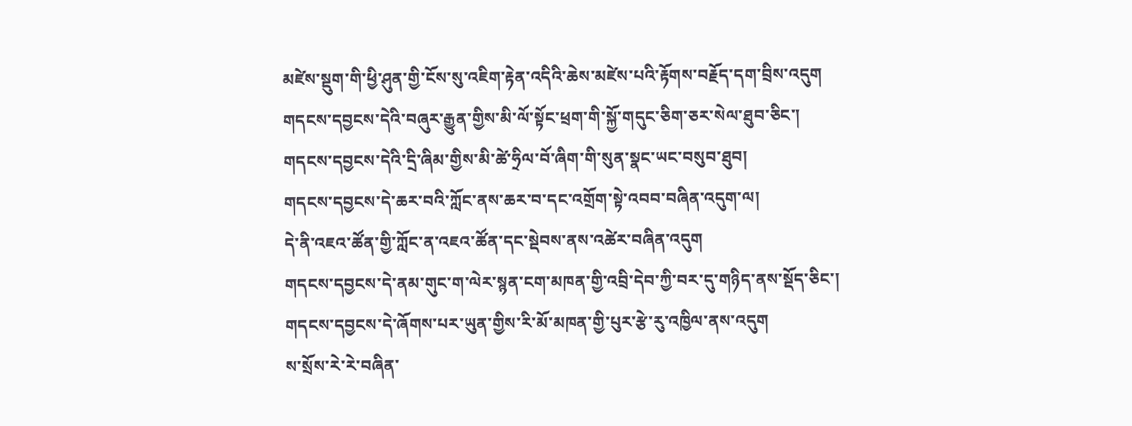མཛེས་སྡུག་གི་ཕྱི་ཤུན་གྱི་ངོས་སུ་འཇིག་རྟེན་འདིའི་ཆེས་མཛེས་པའི་རྟོགས་བརྗོད་དག་བྲིས་འདུག
གདངས་དབྱངས་དེའི་བཞུར་རྒྱུན་གྱིས་མི་ལོ་སྟོང་ཕྲག་གི་སྐྱོ་གདུང་ཅིག་ཅར་སེལ་ཐུབ་ཅིང་།
གདངས་དབྱངས་དེའི་དྲི་ཞིམ་གྱིས་མི་ཚེ་ཧྲིལ་བོ་ཞིག་གི་སུན་སྣང་ཡང་བསུབ་ཐུབ།
གདངས་དབྱངས་དེ་ཆར་བའི་ཀློང་ནས་ཆར་བ་དང་འགྲོག་སྟེ་འབབ་བཞིན་འདུག་ལ།
དེ་ནི་འཇའ་ཚོན་གྱི་ཀློང་ན་འཇའ་ཚོན་དང་སྡེབས་ནས་འཚེར་བཞིན་འདུག
གདངས་དབྱངས་དེ་ནམ་གུང་ག་ལེར་སྙན་ངག་མཁན་གྱི་འབྲི་དེབ་ཀྱི་བར་དུ་གཉིད་ནས་སྡོད་ཅིང་།
གདངས་དབྱངས་དེ་ཞོགས་པར་ཡུན་གྱིས་རི་མོ་མཁན་གྱི་པུར་རྩེ་རུ་འཁྱིལ་ནས་འདུག
ས་སྲོས་རེ་རེ་བཞིན་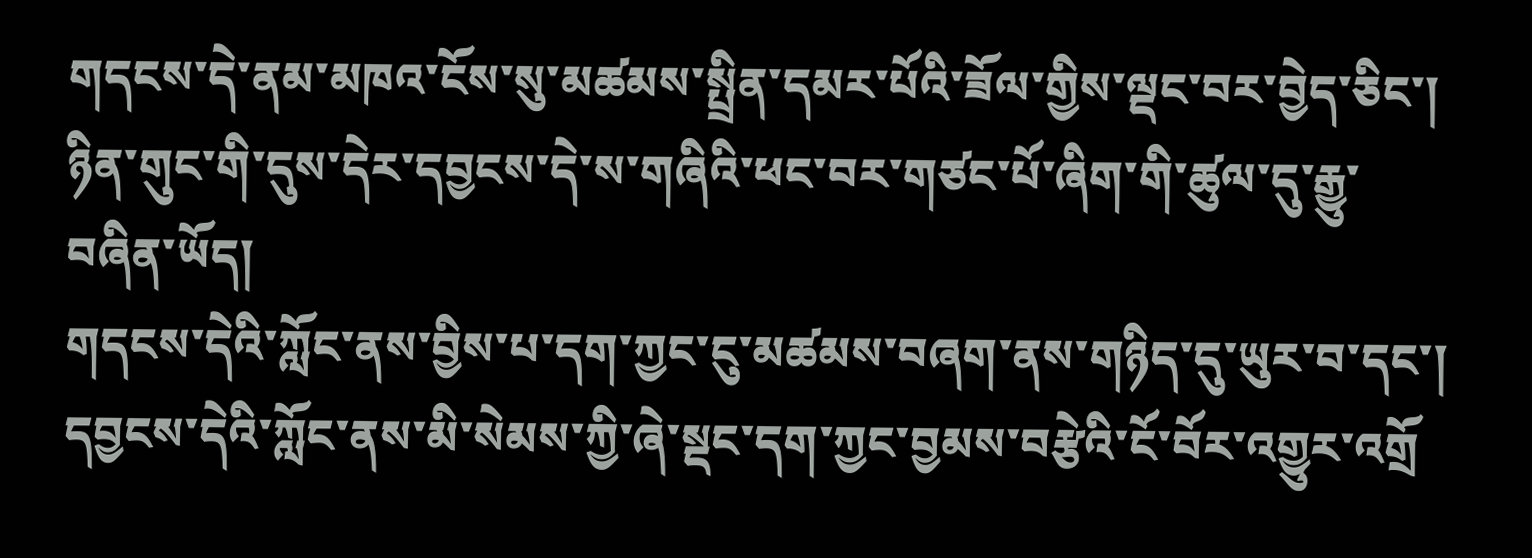གདངས་དེ་ནམ་མཁའ་ངོས་སུ་མཚམས་སྤྲིན་དམར་པོའི་ཟོལ་གྱིས་ལྡང་བར་བྱེད་ཅིང་།
ཉིན་གུང་གི་དུས་དེར་དབྱངས་དེ་ས་གཞིའི་ཕང་བར་གཙང་པོ་ཞིག་གི་ཚུལ་དུ་རྒྱུ་བཞིན་ཡོད།
གདངས་དེའི་ཀློང་ནས་བྱིས་པ་དག་ཀྱང་ངུ་མཚམས་བཞག་ནས་གཉིད་དུ་ཡུར་བ་དང་།
དབྱངས་དེའི་ཀློང་ནས་མི་སེམས་ཀྱི་ཞེ་སྡང་དག་ཀྱང་བྱམས་བརྩེའི་ངོ་བོར་འགྱུར་འགྲོ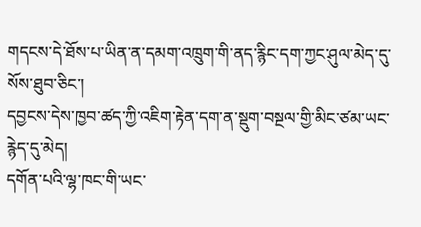གདངས་དེ་ཐོས་པ་ཡིན་ན་དམག་འཁྲུག་གི་ནད་རྙིང་དག་ཀྱང་ཤུལ་མེད་དུ་སོས་ཐུབ་ཅིང་།
དབྱངས་དེས་ཁྱབ་ཚད་ཀྱི་འཇིག་རྟེན་དག་ན་སྡུག་བསྔལ་གྱི་མིང་ཙམ་ཡང་རྙེད་དུ་མེད།
དགོན་པའི་ལྷ་ཁང་གི་ཡང་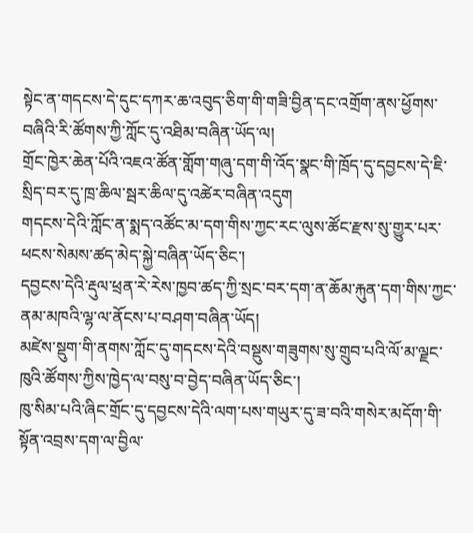སྟེང་ན་གདངས་དེ་དུང་དཀར་ཆ་འབུད་ཅིག་གི་གཟི་བྱིན་དང་འགྲོག་ནས་ཕྱོགས་བཞིའི་རི་ཚོགས་ཀྱི་ཀློང་དུ་འཐིམ་བཞིན་ཡོད་ལ།
གྲོང་ཁྱེར་ཆེན་པོའི་འཇའ་ཚོན་གློག་གཞུ་དག་གི་འོད་སྣང་གི་ཁྲོད་དུ་དབྱངས་དེ་ཇི་སྲིད་བར་དུ་ཁྲ་ཆིལ་སྦར་ཆིལ་དུ་འཚེར་བཞིན་འདུག
གདངས་དེའི་ཀློང་ན་སྨད་འཚོང་མ་དག་གིས་ཀྱང་རང་ལུས་ཚོང་རྫས་སུ་གྱུར་པར་ཕངས་སེམས་ཚད་མེད་སྐྱེ་བཞིན་ཡོད་ཅིང་།
དབྱངས་དེའི་རྡུལ་ཕྲན་རེ་རེས་ཁྱབ་ཚད་ཀྱི་སྲང་བར་དག་ན་ཆོམ་རྐུན་དག་གིས་ཀྱང་ནམ་མཁའི་ལྷ་ལ་ནོངས་པ་བཤག་བཞིན་ཡོད།
མཛེས་སྡུག་གི་ནགས་ཀློང་དུ་གདངས་དེའི་བསྡུས་གཟུགས་སུ་གྲུབ་པའི་ལོ་མ་ལྗང་ཁུའི་ཚོགས་ཀྱིས་ཁྱེད་ལ་བསུ་བ་བྱེད་བཞིན་ཡོད་ཅིང་།
ཁུ་སིམ་པའི་ཞིང་གྲོང་དུ་དབྱངས་དེའི་ལག་པས་གཡུར་དུ་ཟ་བའི་གསེར་མདོག་གི་སྟོན་འབྲས་དག་ལ་བྱིལ་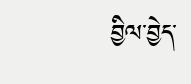བྱིལ་བྱེད་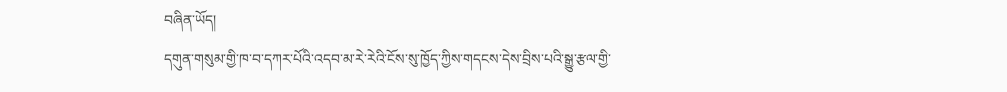བཞིན་ཡོད།
དགུན་གསུམ་གྱི་ཁ་བ་དཀར་པོའི་འདབ་མ་རེ་རེའི་ངོས་སུ་ཁྱོད་ཀྱིས་གདངས་དེས་བྲིས་པའི་སྒྱུ་རྩལ་གྱི་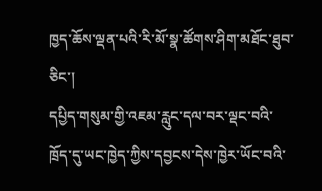ཁྱད་ཆོས་ལྡན་པའི་རི་མོ་སྣ་ཚོགས་ཤིག་མཐོང་ཐུབ་ཅིང་།
དཔྱིད་གསུམ་གྱི་འཇམ་རླུང་དལ་བར་ལྡང་བའི་ཁྲོད་དུ་ཡང་ཁྱེད་ཀྱིས་དབྱངས་དེས་ཁྱེར་ཡོང་བའི་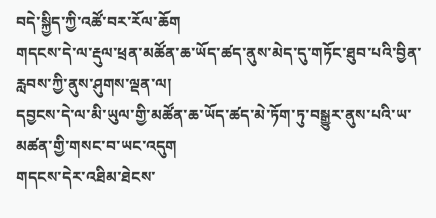བདེ་སྐྱིད་ཀྱི་འཚོ་བར་རོལ་ཆོག
གདངས་དེ་ལ་རྡུལ་ཕྲན་མཚོན་ཆ་ཡོད་ཚད་ནུས་མེད་དུ་གཏོང་ཐུབ་པའི་བྱིན་རླབས་ཀྱི་ནུས་ཤུགས་ལྡན་ལ།
དབྱངས་དེ་ལ་མི་ཡུལ་གྱི་མཚོན་ཆ་ཡོད་ཚད་མེ་ཏོག་ཏུ་བསྒྱུར་ནུས་པའི་ཡ་མཚན་གྱི་གསང་བ་ཡང་འདུག
གདངས་དེར་འཐིམ་ཐེངས་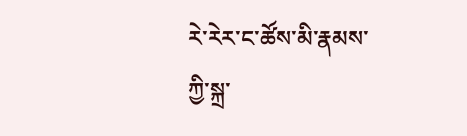རེ་རེར་ང་ཚོས་མི་རྣམས་ཀྱི་སྐྲ་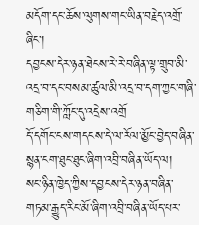མདོག་དང་ཆོས་ལུགས་གང་ཡིན་བརྗེད་འགྲོ་ཞིང་།
དབྱངས་དེར་ཉན་ཐེངས་རེ་རེ་བཞིན་ལྟ་གྲུབ་མི་འདྲ་བ་དང་བསམ་ཚུལ་མི་འདྲ་བ་དག་ཀྱང་གཞི་གཅིག་གི་ཀློང་དུ་འདྲེས་འགྲོ
དོ་དགོང་ངས་གདངས་དེ་ལ་རོལ་མྱོང་བྱེད་བཞིན་སྙན་ངག་ཐུང་ཐུང་ཞིག་འབྲི་བཞིན་ཡོད་ལ།
སང་ཉིན་ཁྱེད་ཀྱིས་དབྱངས་དེར་ཉན་བཞིན་གཏམ་རྒྱུད་རིང་མོ་ཞིག་འབྲི་བཞིན་ཡོད་པར་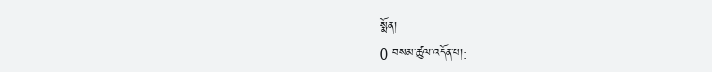སྨོན།
0 བསམ་ཚུལ་འདོན་པ།: